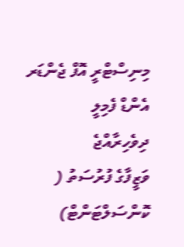މިނިސްޓްރީ އޮފް ޖެންޑަރ އެންޑް ފެމިލީ
ދިވެހިރާއްޖެ
ވަޒީފާގެ ފުރުސަތު ( ކޮންސަލްޓަންޓް)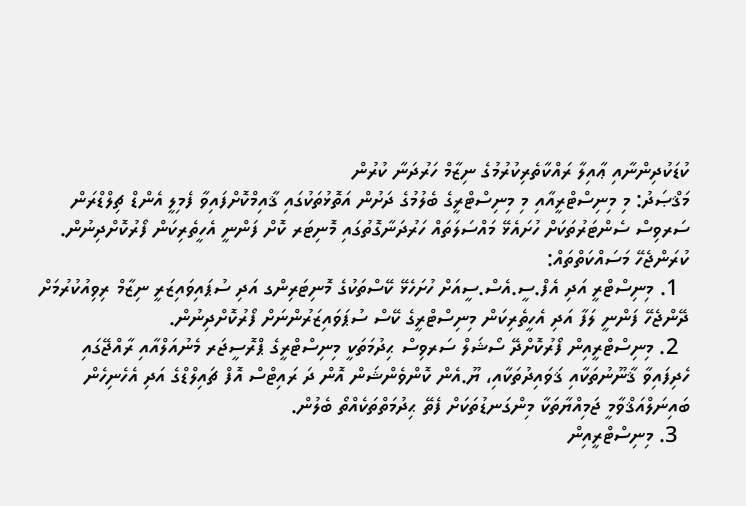ކުޑަކުދިންނާއި ޢާއިލާ ރައްކާތެރިކުރުމުގެ ނިޒާމް ހަރުދަނާ ކުރުން
މަޤްޞަދު: މި މިނިސްޓްރީއާއި މި މިނިސްޓްރީގެ ބެލުމުގެ ދަށުން އަތޮޅުތަކުގައި ޤާއިމްކޮށްފައިވާ ފެމިލީ އެންޑް ޗިލްޑްރަން  ސަރވިސް ސެންޓަރުތަކަށް ހުށައެޅޭ މައްސަލަތައް ހަރުދަނާގޮތުގައި މޮނިޓަރ ކޮށް ފަންނީ އެހީތެރިކަން ފޯރުކޮށްދިނުން.
ކުރަންޖެހޭ މަސައްކަތްތައް:
  1. މިނިސްޓްރީ އަދި އެފް.ސީ.އެސް.ސީއަށް ހުށަހެޅޭ ކޭސްތަކުގެ މޮނިޓަރިންގ އަދި ސުޕައިވައިޒަރީ ނިޒާމް ރިވިއުކުރުމަށް ދޭންޖެހޭ ފަންނީ ލަފާ އަދި އެހީތެރިކަން މިނިސްޓްރީގެ ކޭސް ސުޕަވައިޒަރުންނަށް ފޯރުކޮށްދިނުން.
  2. މިނިސްޓްރީއިން ފޯރުކޮށްދޭ ސޯޝަލް ސަރވިސް ޙިދުމަތަކީ މިނިސްޓްރީގެ ޕްރޮސީޖަރ މެނުއަލްއާއި ރާއްޖޭގައި ހެދިފައިވާ ޤާނޫނުތަކާއި ޤަވައިދުތަކާއި، ޔޫ.އެން ކޮންވެންޝަން އޮން ދަ ރައިޓްސް އޮފް ޗައިލްޑްގެ އަދި އެހެނިހެން ބައިނަލްއަޤްވާމީ ޖަމިއްޔާތަކާ މިންގަނޑުތަކަށް ފެތޭ ޙިދުމަތްތަކެއްތޯ ބެލުން.
  3. މިނިސްޓްރީއިން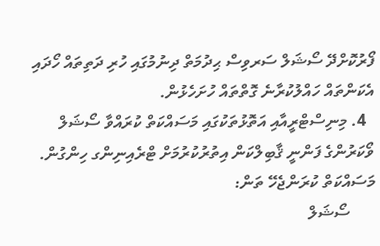ފޯރުކޮށްދޭ ސޯޝަލް ސަރވިސް ޙިދުމަތް ދިނުމުގައި ހުރި ދަތިތައް ހޯދައި އެކަންތައް ހައްލުކުރާނެ ގޮތްތައް ހުށަހެޅުން.
  4. މިނިސްޓްރީއާއި އަތޮޅުތަކުގައި މަސައްކަތް ކުރައްވާ ސޯޝަލް ވޯކަރުންގެ ފަންނީ ޤާބިލްކަން އިތުރުކުރުމަށް ޓްރެއިނިންގ ހިންގުން.
މަސައްކަތް ކުރަންޖެހޭ ތަން:
      ސޯޝަލް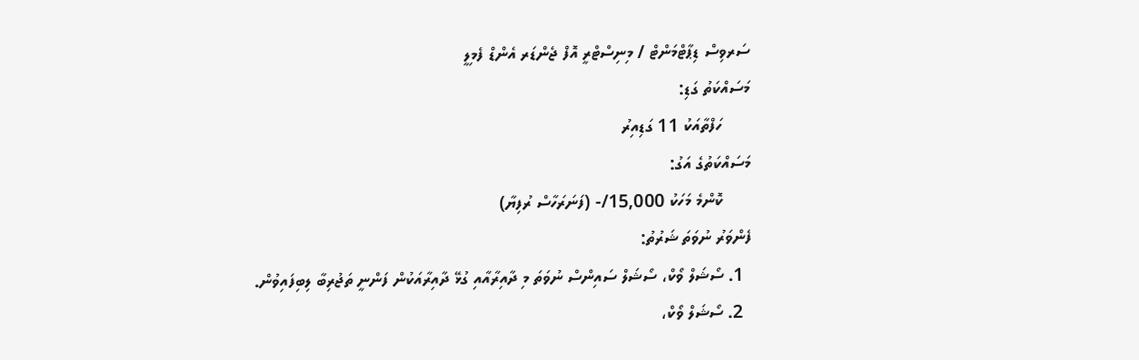ސަރވިސް ޑިޕާޓްމަންޓް / މިނިސްޓްރީ އޮފް ޖެންޑަރ އެންޑް ފެމިލީ
މަސައްކަތު ގަޑި:
      ހަފްތާއަކު 11 ގަޑިއިރު
މަސައްކަތުގެ އަގު:
      ކޮންމެ މަހަކު 15,000/- (ފަނަރަހާސް ރުފިޔާ)
ފެންވަރު ނުވަތަ ޝަރުތު:
  1. ސޯޝަލް ވޯކް، ސޯޝަލް ސައިންސް ނުވަތަ މި ދާއިރާއާއި ގުޅޭ ދާއިރާއަކުން ފަންނީ ތަޖުރިބާ ލިބިފައިވުން.
  2. ސޯޝަލް ވޯކް،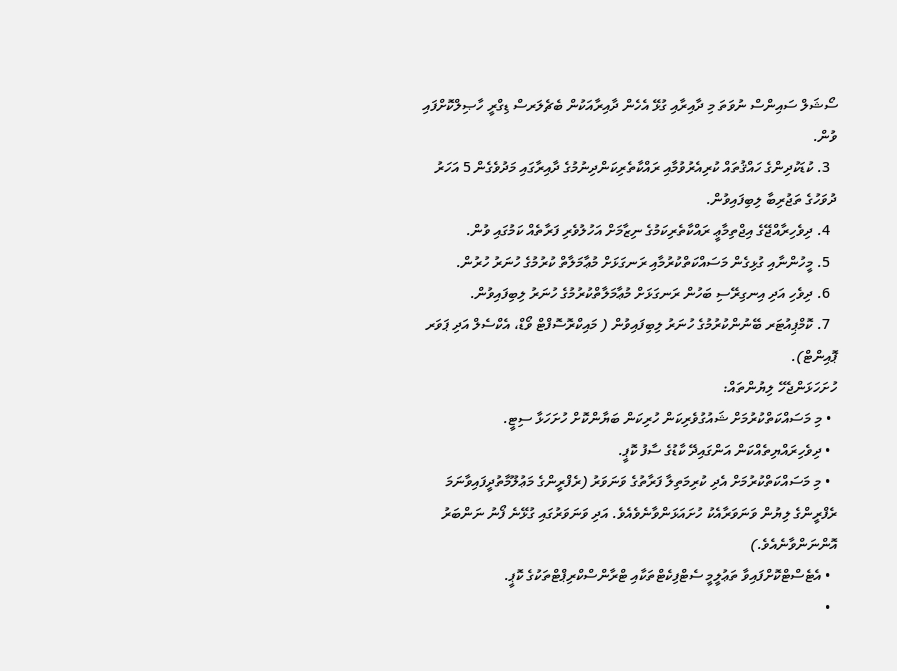ސޯޝަލް ސައިންސް ނުވަތަ މި ދާއިރާއި ގުޅޭ އެހެން ދާއިރާއަކުން ބެޗެލަރސް ޑިގްރީ ހާޞިލްކޮށްފައި ވުން.
  3. ކުޑަކުދިންގެ ހައްޤުތައް ކުރިއެރުވުމާއި ރައްކާތެރިކަންދިނުމުގެ ދާއިރާގައި މަދުވެގެން 5 އަހަރު ދުވަހުގެ ތަޖުރިބާ ލިބިފައިވުން.
  4. ދިވެހިރާއްޖޭގެ އިޖްތިމާޢީ ރައްކާތެރިކަމުގެ ނިޒާމަށް އަހުލުވެރި ފަރާތެއް ކަމުގައި ވުން.
  5. މީހުންނާއި ގުޅިގެން މަސައްކަތްކުރުމާއި ރަނގަޅަށް މުޢާމަލާތް ކުރުމުގެ ހުނަރު ހުރުން.
  6. ދިވެހި އަދި އިނގިރޭސި ބަހުން ރަނގަޅަށް މުޢާމަލާތްކުރުމުގެ ހުނަރު ލިބިފައިވުން.
  7. ކޮމްޕިއުޓަރ ބޭނުންކުރުމުގެ ހުނަރު ލިބިފައިވުން ( މައިކްރޮސޮފްޓް ވޯޑް، އެކްސެލް އަދި ޕަވަރ ޕޮއިންޓް).
ހުށަހަޅަންޖެހޭ ލިޔުންތައް:
  • މި މަސައްކަތްކުރުމަށް ޝައުގުވެރިކަން ހުރިކަން ބަޔާންކޮށް ހުށަހަޅާ ސިޓީ.
  • ދިވެހިރައްޔިތެއްކަން އަންގައިދޭ ކާޑުގެ ސާފު ކޮޕީ.
  • މި މަސައްކަތްކުރުމަށް އެދި ކުރިމަތިލާ ފަރާތުގެ ވަނަވަރު (ރެފްރީންގެ މަޢުލޫމާތުދީފައިވާނަމަ ރެފްރީންގެ ލިޔުން ވަނަވަރާއެކު ހުށައަޅަންވާނެވެއެވެ. އަދި ވަނަވަރުގައި ގުޅޭނެ ފޯނު ނަންބަރު އޮންނަންވާނެއެވެ.)
  • އެޓެސްޓްކޮށްފައިވާ ތަޢުލީމީ ސެޓްފިކެޓްތަކާއި ޓްރާންސްކްރިޕްޓްތަކުގެ ކޮޕީ.
  •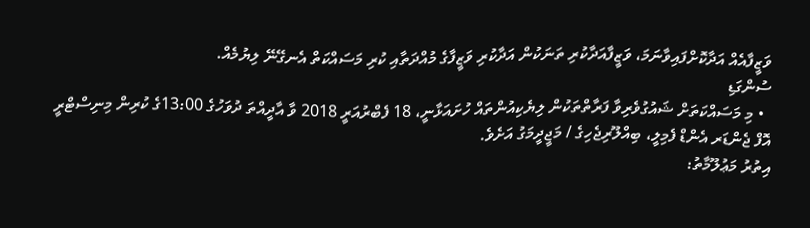ވަޒީފާއެއް އަދާކޮށްފައިވާނަމަ، ވަޒީފާއަދާކުރި ތަނަކުން އަދާކުރި ވަޒީފާގެ މުއްދަތާއި ކުރި މަސައްކަތް އެނގޭނޭ ލިޔުމެއް.
ސުންގަޑި
  • މި މަސައްކަތަށް ޝައުގުވެރިވާ ފަރާތްތަކުން ލިޔެކިއުންތައް ހުށައަޅާނީ، 18 ފެބްރުއަރީ 2018 ވާ އާދީއްތަ ދުވަހުގެ 13:00ގެ ކުރިން މިނިސްޓްރީ އޮފް ޖެންޑަރ އެންޑް ފެމިލީ، ބިއްލޫރިޖެހިގެ / މަޖީދީމަގު އަށެވެ.
އިތުރު މަޢުލޫމާތު: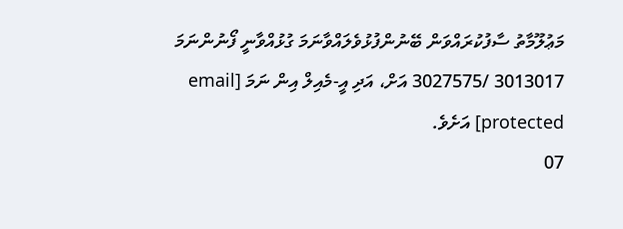މަޢުލޫމާތު ސާފުކުރައްވަން ބޭނުންފުޅުވެލައްވާނަމަ ގުޅުއްވާނީ ފޯނުންނަމަ 3013017 /3027575 އަށް، އަދި އީ-މެއިލް އިން ނަމަ [email protected] އަށެވެ.
07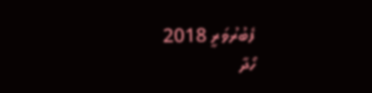ފެބުރުވަރީ 2018
ހޯދާ